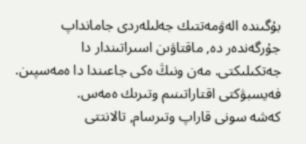بۇگىندە الەۋمەتتىك جەلىلەردى جامانداپ جۇرگەندەر دە, ماقتاۋىن اسىراتىندار دا جەتكىلىكتى. مەن ونىڭ ەكى جاعىندا دا ەمەسپىن. فەيسبۋكتى اقتاراتىنىم وتىرىك ەمەس.
كەشە سونى قاراپ وتىرسام, تالانتتى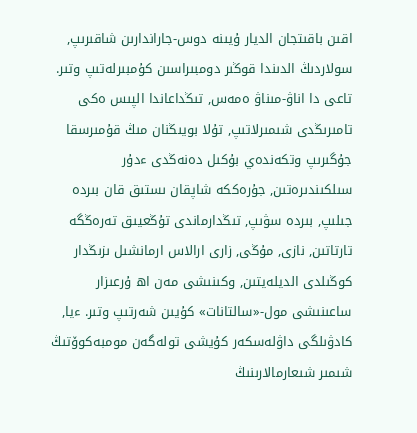اقىن باقىتجان الديار ۇيىنە دوس-جاراندارىن شاقىرىپ, سولاردىڭ الدىندا قوڭىر دومبىراسىن كۇمبىرلەتىپ وتىر. تاعى دا اناۋ-مىناۋ ەمەس, تىڭداعاندا الپىس ەكى تامىرىڭدى شىمىرلاتىپ, تۇلا بويىڭنان مىڭ قۇمىرسقا جۇگىرىپ وتكەندەي بۇكىل دەنەڭدى ءدۇر سىلكىندىرەتىن, جۇرەككە شاپقان ىستىق قان بىردە جىلىپ, بىردە سۋىپ, تىڭدارماندى تۇڭعيىق تەرەڭگە تارتاتىن, نازى, مۇڭى, زارى ارالاس ارمانشىل ىزىڭدار كوڭىلدى الديلەيتىن, وكىنىشى مەن اھ ۇرعىزار ساعىنىشى مول-«سالتانات» كۇيىن شەرتىپ وتىر. ءيا, كادۋىلگى داۋلەسكەر كۇيشى تولەگەن مومبەكوۆتىڭ شىمىر شىعارمالارىنىڭ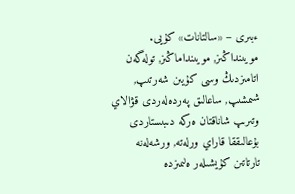ءبىرى – «سالتانات» كۇيى. مويىنداڭىز, مويىنداماڭىز, تولەگەن اتامىزدىڭ وسى كۇيىن شەرتىپ, شىمشىپ, ساعالىق پەردەلەردى قۋالاي وتىرىپ شاناقتان ەركە دىبىستاردى بۇعالىققا قاراي ورلەتە, ورشەلەنە تارتاتىن كۇيشىلەر ەلىمىزدە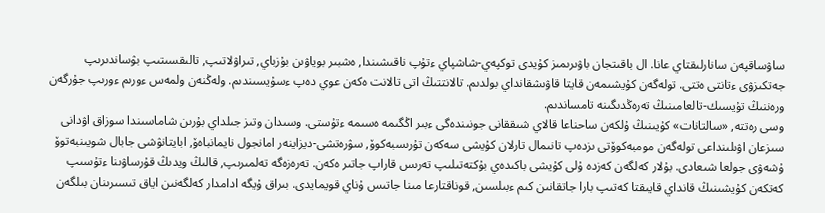ساۋساقپەن سانارلىقتاي عانا. ال باقىتجان باۋىرىمىز كۇيدى توكپەي-شاشپاي ءتۇپ ناقىشىندا, ەشبىر بوياۋىن بۇزباي, تىراۋلاتىپ, تالىقسىتىپ بۋساندىرىپ جەتكىزۋى ءتانتى ەتتى. تولەگەن كۇيشىمەن قايتا قاۋىشقانداي بولدىم. تالانتتىڭ اتى تالانت ەكەن عوي دەپ ءسۇيسىندىم. ولەڭنەن ولمەس ءورىم ءورىپ جۇرگەن ورەننىڭ تۇيسىك-تالعامىنىڭ تەرەڭدىگىنە تامساندىم.
وسى رەتتە, «سالتانات» كۇيىنىڭ ۇلكەن ساحناعا قالاي شىققانى جونىندەگى ءبىر اڭگىمە ەسىمە ءتۇستى. وسىدان وتىز جىلداي بۇرىن شاماسىندا سوزاق اۋدانى سىزعان اۋىلىنداعى تولەگەن مومبەكوۆتى ىزدەپ تانىمال تارلان كۇيشى سەكەن تۇرىسبەكوۆ, سۋرەتشى-ديزاينەر امانجول نايمانباەۆ, ابايتانۋشى جابال شويىنبەتوۆ ۇشەۋى جولعا شىعادى. بۇلار كەلگەن كەزدە ۇلى كۇيشى باكىدەي بۇكتەتىلىپ تەرىس قاراپ جاتىر ەكەن. تەرەزەگە تەلمىرىپ, قالىڭ ويدىڭ قۇرساۋىنا ءتۇسىپ كەتكەن كۇيشىنىڭ قانداي قايىقتا كەتىپ بارا جاتقانىن كىم ءبىلسىن, قوناقتارعا مىنا جاتىس ۇناي قويمايدى. بىراق ۇيگە ادامدار كەلگەنىن اياق تىسىرىنان بىلگەن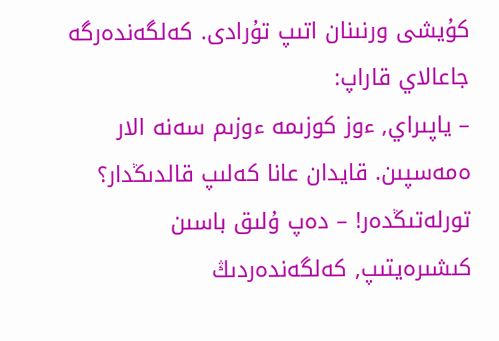كۇيشى ورنىنان اتىپ تۇرادى. كەلگەندەرگە جاعالاي قاراپ:
– ياپىراي, ءوز كوزىمە ءوزىم سەنە الار ەمەسپىن. قايدان عانا كەلىپ قالدىڭدار؟ تورلەتىڭدەر! – دەپ ۇلىق باسىن كىشىرەيتىپ, كەلگەندەردىڭ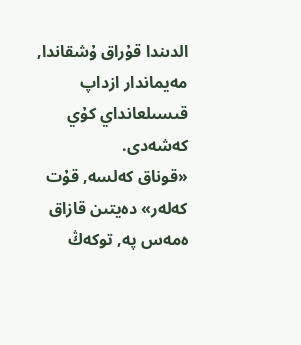الدىندا قۇراق ۇشقاندا, مەيماندار ازداپ قىسىلعانداي كۇي كەشەدى.
«قوناق كەلسە, قۇت كەلەر» دەيتىن قازاق ەمەس پە, توكەڭ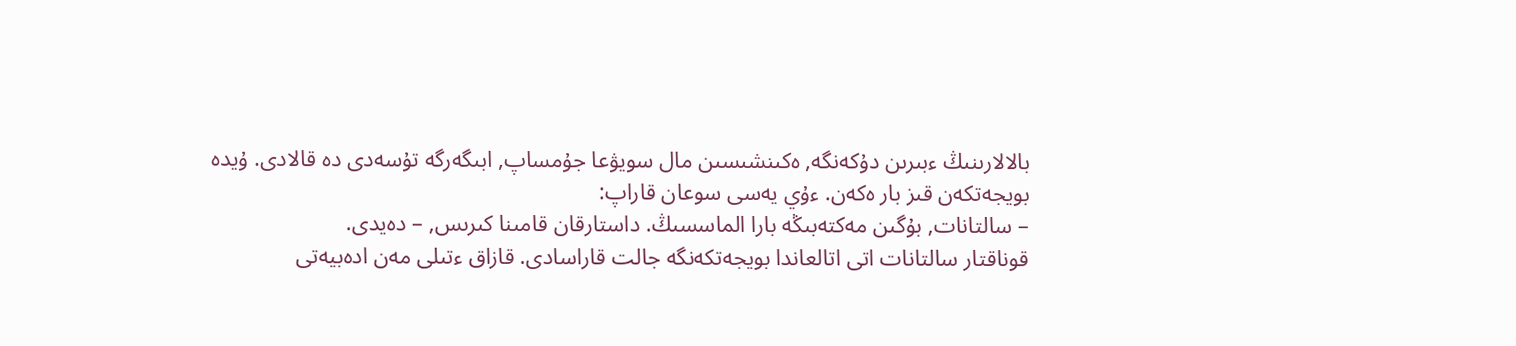بالالارىنىڭ ءبىرىن دۇكەنگە, ەكىنشىسىن مال سويۋعا جۇمساپ, ابىگەرگە تۇسەدى دە قالادى. ۇيدە بويجەتكەن قىز بار ەكەن. ءۇي يەسى سوعان قاراپ:
– سالتانات, بۇگىن مەكتەبىڭە بارا الماسسىڭ. داستارقان قامىنا كىرىس, – دەيدى.
قوناقتار سالتانات اتى اتالعاندا بويجەتكەنگە جالت قاراسادى. قازاق ءتىلى مەن ادەبيەتى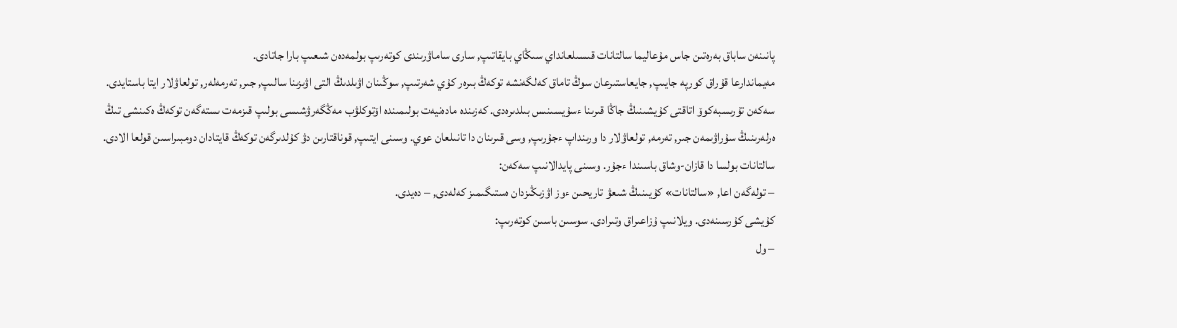پانىنەن ساباق بەرەتىن جاس مۇعاليما سالتانات قىسىلعانداي سىڭاي بايقاتىپ, سارى ساماۋرىندى كوتەرىپ بولمەدەن شىعىپ بارا جاتادى.
مەيماندارعا قۇراق كورپە جايىپ, جايعاستىرعان سوڭ تاماق كەلگەنشە توكەڭ بىرەر كۇي شەرتىپ, سوڭىنان اۋىلدىڭ التى اۋىزىنا سالىپ, جىر, تەرمەلەر, تولعاۋلار ايتا باستايدى. سەكەن تۇرىسبەكوۆ اتاقتى كۇيشىنىڭ جاڭا قىرىنا ءسۇيسىنىس بىلدىرەدى. كەزىندە مادەنيەت بولىمىندە اۆتوكلۋب مەڭگەرۋشىسى بولىپ قىزمەت ىستەگەن توكەڭ ەكىنشى تىڭ ەرلەرىنىڭ سۇراۋىمەن جىر, تەرمە, تولعاۋلار دا ورىنداپ ءجۇرىپ, وسى قىرىنان دا تانىلعان عوي. وسىنى ايتىپ, قوناقتارىن دۋ كۇلدىرگەن توكەڭ قايتادان دومبىراسىن قولعا الادى.
سالتانات بولسا دا قازان-وشاق باسىندا ءجۇر. وسىنى پايدالانىپ سەكەن:
– تولەگەن اعا, «سالتانات» كۇيىنىڭ شىعۋ تاريحىن ءوز اۋزىڭىزدان ەستىگىمىز كەلەدى, – دەيدى.
كۇيشى كۇرسىنەدى. ويلانىپ ۇزاعىراق وتىرادى. سوسىن باسىن كوتەرىپ:
– ول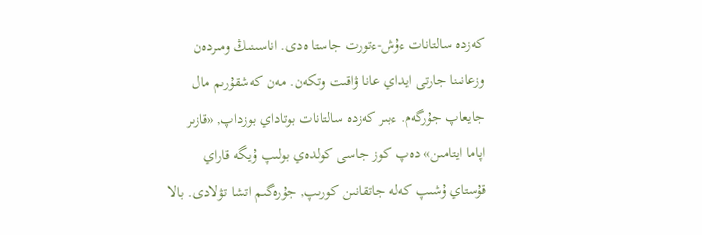كەزدە سالتانات ءۇش-ءتورت جاستا ەدى. اناسىنىڭ ومىردەن وزعانىنا جارتى ايداي عانا ۋاقىت وتكەن. مەن كەشقۇرىم مال جايعاپ جۇرگەم. ءبىر كەزدە سالتانات بوتاداي بوزداپ, «قازىر اپاما ايتامىن» دەپ كوز جاسى كولدەي بولىپ ۇيگە قاراي قۇستاي ۇشىپ كەلە جاتقانىن كورىپ, جۇرەگىم اتشا تۋلادى. بالا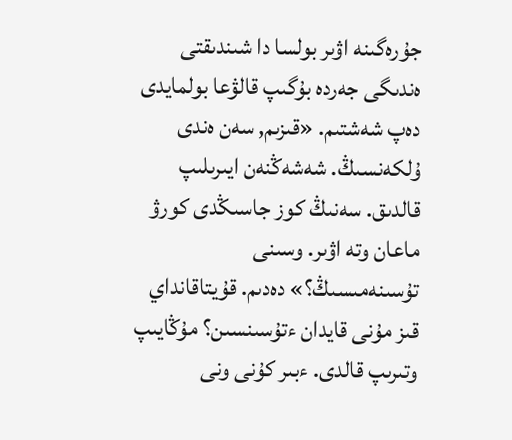جۇرەگىنە اۋىر بولسا دا شىندىقتى ەندىگى جەردە بۇگىپ قالۋعا بولمايدى دەپ شەشتىم. «قىزىم, سەن ەندى ۇلكەنسىڭ. شەشەڭنەن ايىرىلىپ قالدىق. سەنىڭ كوز جاسىڭدى كورۋ ماعان وتە اۋىر. وسىنى تۇسىنەمىسىڭ؟» دەدىم. قۇيتاقانداي قىز مۇنى قايدان ءتۇسىنسىن؟ مۇڭايىپ وتىرىپ قالدى. ءبىر كۇنى ونى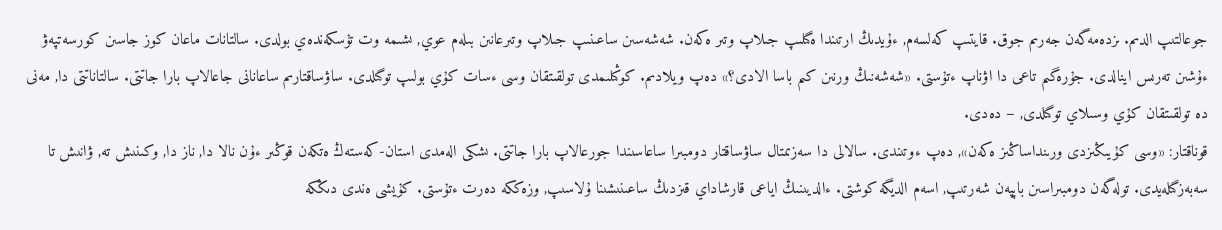جوعالتىپ الدىم. ىزدەمەگەن جەرىم جوق. قايتىپ كەلسەم, ءۇيدىڭ ارتىندا ەگىلىپ جىلاپ وتىر ەكەن. شەشەسىن ساعىنىپ جىلاپ وتىرعانىن بىلەم عوي, ىشىمە وت تۇسكەندەي بولدى. سالتانات ماعان كوز جاسىن كورسەتپەۋ ءۇشىن تەرىس اينالدى. جۇرەگىم تاعى دا اۋناپ ءتۇستى. «شەشەنىڭ ورنىن كىم باسا الادى؟» دەپ ويلادىم. كوڭىلىمدى تولقىتقان وسى ءسات كۇي بولىپ توگىلدى. ساۋساقتارىم ساعانانى جاعالاپ بارا جاتتى. سالتاناتتى دا, مەنى دە تولقىتقان كۇي وسىلاي توگىلدى, – دەدى.
قوناقتار: «وسى كۇيىڭىزدى ورىنداساڭىز ەكەن», دەپ ءوتىندى. سالالى دا سەزىمتال ساۋساقتار دومبىرا ساعاسىندا جورعالاپ بارا جاتتى. ىشكى الەمدى استان-كەستەڭ ەتكەن قوڭىر ءۇن نالا دا, ناز دا, وكىنىش تە, ۋانىش تا سەبەزگىلەيدى. تولەگەن دومبىراسىن باپپەن شەرتىپ, اسەم الديگە كوشتى. ءالديىنىڭ اياعى قارشاداي قىزدىڭ ساعىنىشىنا ۇلاسىپ, وزەككە دەرت ءتۇستى. كۇيشى ەندى دىڭكە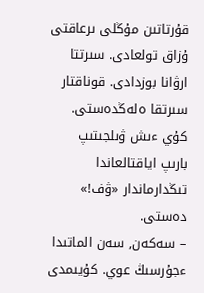قۇرتاتىن مۇڭلى ىرعاقتى ۇزاق تولعادى. سىرتتا ارۋانا بوزدادى. قوناقتار سىرتقا ەلەڭدەستى. كۇي ءىش ۋىلجىتىپ بارىپ اياقتالعاندا تىڭدارماندار «ۋف!» دەستى.
– سەكەن, سەن الماتىدا ءجۇرسىڭ عوي. كۇيىمدى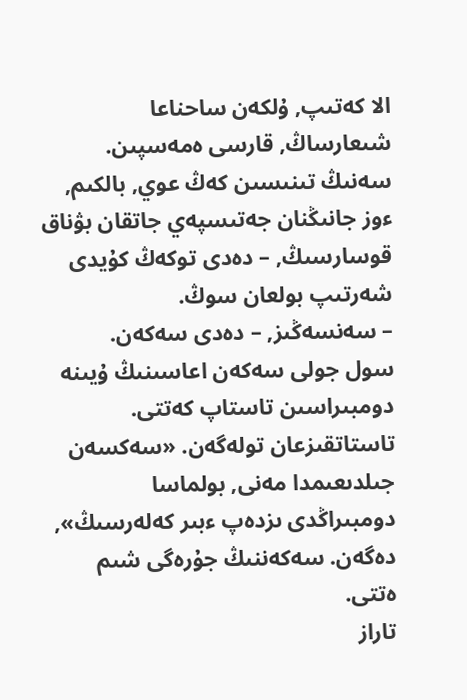الا كەتىپ, ۇلكەن ساحناعا شىعارساڭ, قارسى ەمەسپىن. سەنىڭ تىنىسىن كەڭ عوي, بالكىم, ءوز جانىڭنان جەتىسپەي جاتقان بۋناق قوسارسىڭ, – دەدى توكەڭ كۇيدى شەرتىپ بولعان سوڭ.
– سەنسەڭىز, – دەدى سەكەن.
سول جولى سەكەن اعاسىنىڭ ۇيىنە دومبىراسىن تاستاپ كەتتى. تاستاتقىزعان تولەگەن. «سەكسەن جىلدىعىمدا مەنى, بولماسا دومبىراڭدى ىزدەپ ءبىر كەلەرسىڭ», دەگەن. سەكەننىڭ جۇرەگى شىم ەتتى.
تاراز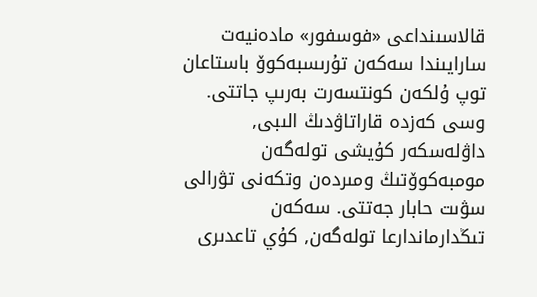قالاسىنداعى «فوسفور» مادەنيەت سارايىندا سەكەن تۇرىسبەكوۆ باستاعان توپ ۇلكەن كونتسەرت بەرىپ جاتتى. وسى كەزدە قاراتاۋدىڭ الىبى, داۋلەسكەر كۇيشى تولەگەن مومبەكوۆتىڭ ومىردەن وتكەنى تۋرالى سۋىت حابار جەتتى. سەكەن تىڭدارماندارعا تولەگەن, كۇي تاعدىرى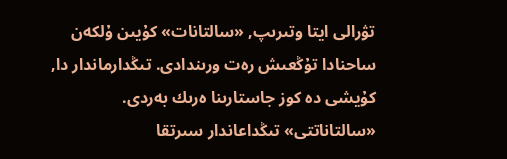تۋرالى ايتا وتىرىپ, «سالتانات» كۇيىن ۇلكەن ساحنادا تۇڭعىش رەت ورىندادى. تىڭدارماندار دا, كۇيشى دە كوز جاستارىنا ەرىك بەردى.
«سالتاناتتى» تىڭداعاندار سىرتقا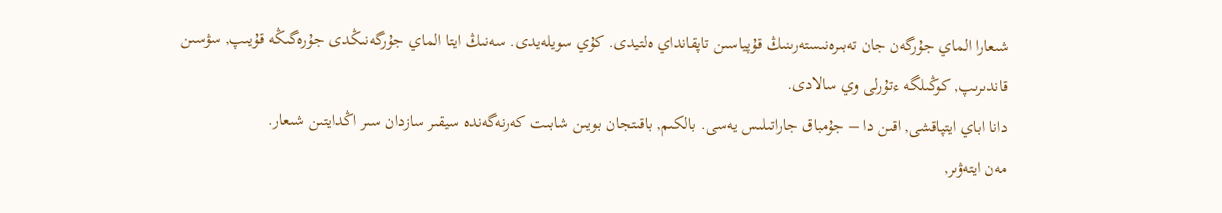شىعارا الماي جۇرگەن جان تەبىرەنىستەرىنىڭ قۇپياسىن تاپقانداي ەلتيدى. كۇي سويلەيدى. سەنىڭ ايتا الماي جۇرگەنىڭدى جۇرەگىڭە قۇيىپ, سۋسىن قاندىرىپ, كوڭىلگە ءتۇرلى وي سالادى.
دانا اباي ايتپاقشى, اقىن دا – جۇمباق جاراتىلىس يەسى. بالكىم, باقىتجان بويىن شابىت كەرنەگەندە سيقىر سازدان سىر اڭدايتىن شىعار.
مەن ايتەۋىر,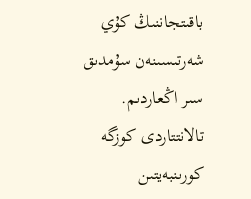باقىتجاننىڭ كۇي شەرتىسىنەن سۇمدىق سىر اڭعاردىم. تالانتتاردى كوزگە كورىنبەيتىن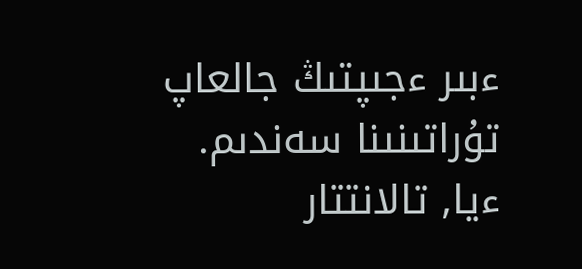ءبىر ءجىپتىڭ جالعاپ تۇراتىنىنا سەندىم.
ءيا, تالانتتار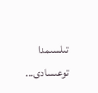تىلسىمدا توعىسادى...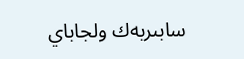سابىربەك ولجاباي